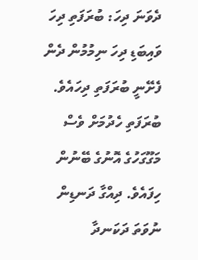ދެވަނަ ދިހަ: ބުރަފަތި ދިހަ
ވައިބަޑި ދިހަ ނިމުމުން ދެން ފެށޭނީ ބުރަފަތި ދިހައެވެ. ބުރަފަތި ހެދުމަށް ވެސް މަގޫގަހުގެ އޮނުގެ ބޭނުން ހިފައެވެ. ދިއްގާ ދަނޑިން ނުވަތަ ދަކަނދާ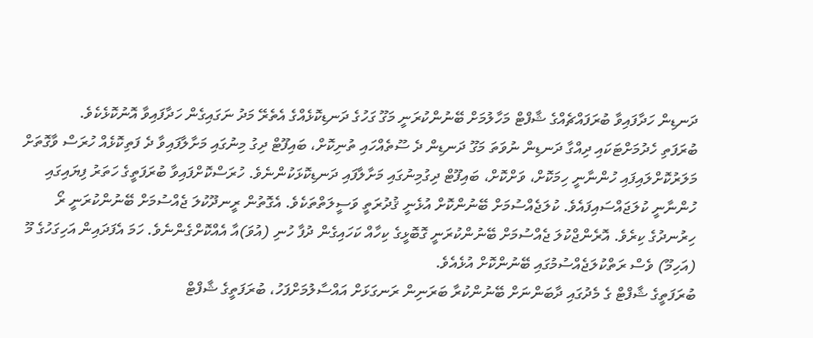ދަނޑިން ހަދާފައިވާ ބުރަފައްޗެއްގެ ޝާފްޓް މަހާލުމަށް ބޭނުންކުރަނީ މަގޫ ގަހުގެ ދަނޑިކޮޅެއްގެ އެތެރޭ މަދު ނަގައިގެން ހަދާފައިވާ އޮނުކޮޅެކެވެ.
ބުރަފަތި ހެދުމަށްޓަކައި ދިއްގާ ދަނޑިން ނުވަތަ މަގޫ ދަނޑިން ދެ ސޫތެއްހައި ތުނިކޮށް، ބައިފޫޓް ދިގު މިނުގައި މަށާލާފައިވާ ދެ ފަތިކޮޅެއް ހުރަސް ވާގޮތަށް މަލަރުކޮށްލައިފައި ހުންނާނީ ހިމަކޮށް، ވަށްކޮށް، ބައިފޫޓް ދިގުމިނުގައި މަށާލާފައި ދަނޑިކޮޅަކުންނެވެ. ހުރަސްކޮށްފައިވާ ބުރަފަތީގެ ހަތަރު ފިޔައިގައި ހުންނާނީ ކުލަޖައްސައިފައެވެ. ކުލަޖެއްސުމަށް ބޭނުންކޮށް އުޅެނީ ޤުދުރަތީ ވަސީލަތްތަކެވެ. އެގޮތުން ރީނދޫކުލަ ޖެއްސުމަށް ބޭނުންކުރަނީ ރޯ ހިރުނދުގެ ކިރެވެ. އޮރެންޖްކުލަ ޖެއްސުމަށް ބޭނުންކުރަނީ ގޮބޮޅީގެ ކިހާއް ކަހައިގެން ދުފާ ހުނި (އުވަ)އާ އެއްކޮށްގެންނެވެ. ހަމަ އެފަދައިން އަހިގަހުގެ މޫ (އަހިމޫ) ވެސް ރަތްކުލަޖެއްސުމުގައި ބޭނުންކޮށް އުޅެއެވެ.
ބުރަފަތީގެ ޝާފްޓް ގެ މެދުގައި ދާބަންނަށް ބޭނުންކުރާ ބަރަނިން ރަނގަޅަށް އައްސާލުމަށްފަހު، ބުރަފަތީގެ ޝާފްޓް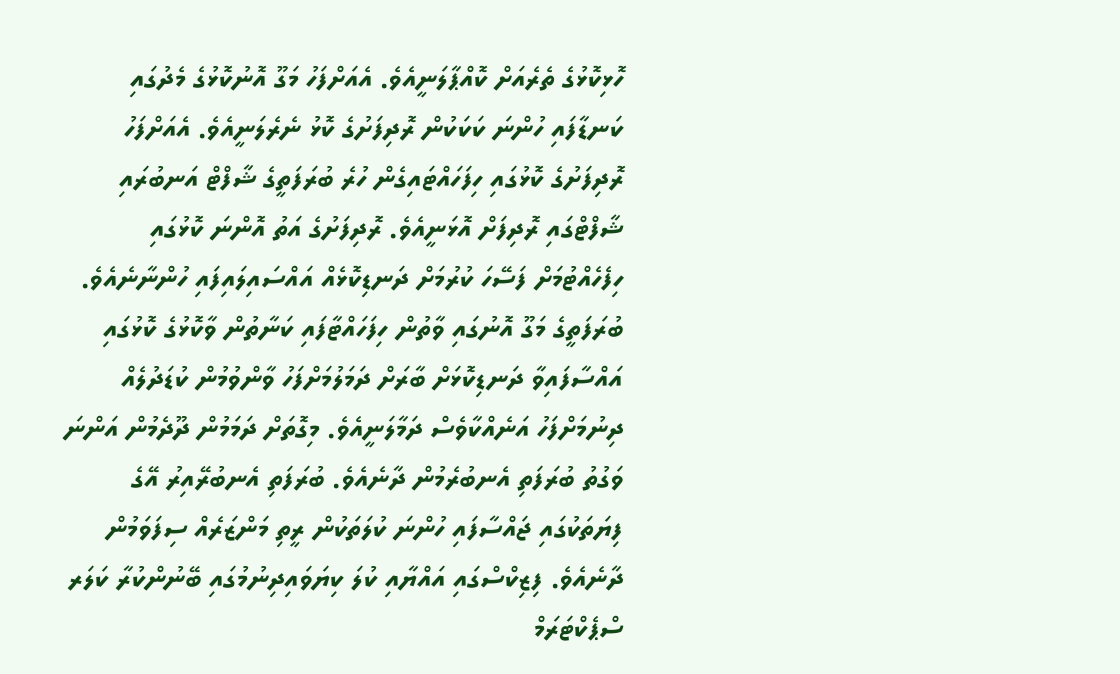ހޮޅިކޮޅުގެ ތެރެއަށް ކޮއްޕާލަނީއެވެ. އެއަށްފަހު މަގޫ އޮނުކޮޅުގެ މެދުގައި ކަނޑާފައި ހުންނަ ކަކަކުން ރޮދިފަށުގެ ކޮޅު ނެރެލަނީއެވެ. އެއަށްފަހު ރޮދިފަށުގެ ކޮޅުގައި ހިފަހައްޓައިގެން ހުރެ ބުރަފަތީގެ ޝާފްޓް އަނބުރައި ޝާފްޓްގައި ރޮދިފަށް އޮޅަނީއެވެ. ރޮދިފަށުގެ އަތު އޮންނަ ކޮޅުގައި ހިފެހެއްޓުމަށް ފަސޭހަ ކުރުމަށް ދަނޑިކޮޅެއް އައްސައިލައިފައި ހުންނާނެއެވެ.
ބުރަފަތީގެ މަގޫ އޮނުގައި ވާތުން ހިފަހައްޓާފައި ކަނާތުން ވާކޮޅުގެ ކޮޅުގައި އައްސާފައިވާ ދަނޑިކޮޅަށް ބާރަށް ދަމަލުމަށްފަހު ވާންވުމުން ކުޑަދުލެއް ދިނުމަށްފަހު އަނެއްކާވެސް ދަމާލަނީއެވެ. މިގޮތަށް ދަމަމުން ދޫދެމުން އަންނަ ވަގުތު ބުރަފަތި އެނބުރެމުން ދާނެއެވެ. ބުރަފަތި އެނބުރޭއިރު އޭގެ ފިޔަތަކުގައި ޖައްސާފައި ހުންނަ ކުލަތަކުން ރީތި މަންޒަރެއް ސިފަވަމުން ދާނެއެވެ. ފިޒިކްސްގައި އައްޔާއި ކުލަ ކިޔަވައިދިނުމުގައި ބޭނުންކުރާ ކަލަރ ސްޕެކްޓަރަމް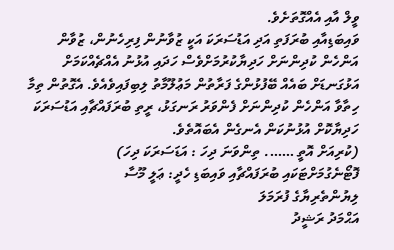ވީލް އާއި އެއްގޮތަށެވެ.
ވައިބަޑިއާއި ބުރަފަތި އަދި އަޑުސަރަކަ އަކީ ޒުވާނުން ފިރިހެނުން، ޒުވާން އަންހެން ކުދިންނަށް ހަދިޔާކުރުމަށްވެސް ހަދައި އުޅުނު އެއްޗެއްކަމަށް އަޅުގަނޑަށް ބައެއް ބޭފުޅުންގެ ފަރާތުން މަޢުލޫމާތު ލިބިފައިވެއެވެ. އެގޮތުން ތިމާ ހިތާވާ އަންހެން ކުދިންނަށް ފެންވަރު ރަނގަޅު، ރީތި ބުރަފައްޗާއި އަޑުސަރަކަ ހަދިޔާކޮށް އުޅުނުކަން އެނގެން އެބައޮތެވެ.
(ކުރިއަށް އޮތީ ……. ތިންވަނަ ދިހަ : އަޑަސަރަކަ ދިހަ)
ފޮޓޯނެގުމަށްޓަކައި ބުރަފައްޗާއި ވައިބަޑި ހެދީ: ޢަލީ މޫސާ
ލިޔުންތެރިޔާގެ ފުރަމަލަ
އަޙްމަދު ރަޝީދު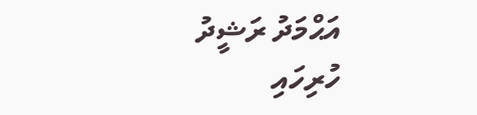އަޙްމަދު ރަޝީދު
ހުރިހައި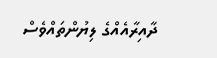ދާއިރާއެއްގެ ލިޔުންތައްވެސް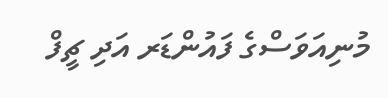މުނިއަވަސްގެ ފައުންޑަރ އަދި ޗީފް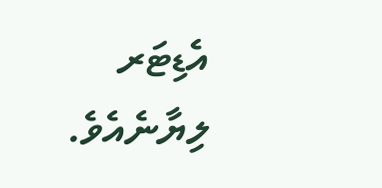އެޑިޓަރ ލިޔާނެއެވެ.